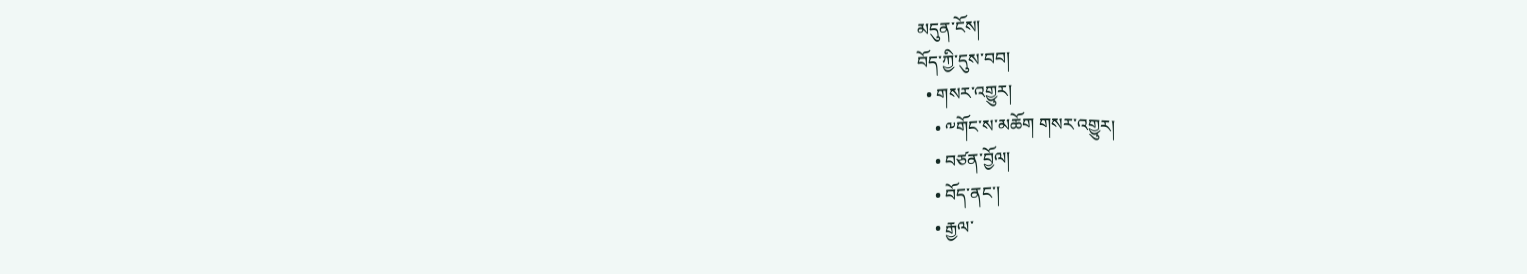མདུན་ངོས།
བོད་ཀྱི་དུས་བབ།
  • གསར་འགྱུར།
    • ༸གོང་ས་མཆོག གསར་འགྱུར།
    • བཙན་བྱོལ།
    • བོད་ནང་།
    • རྒྱལ་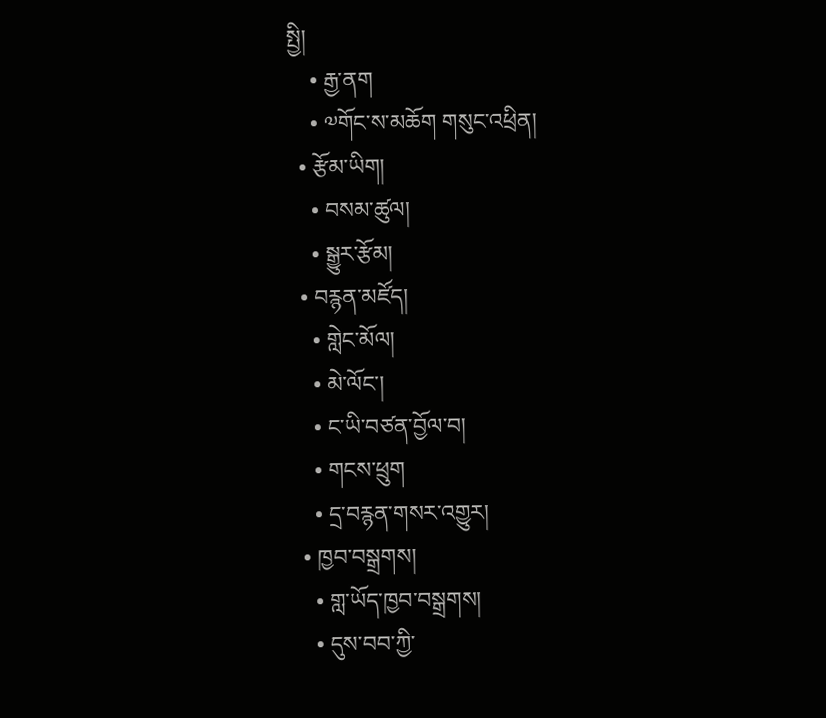སྤྱི།
    • རྒྱ་ནག
    • ༧གོང་ས་མཆོག གསུང་འཕྲིན།
  • རྩོམ་ཡིག།
    • བསམ་ཚུལ།
    • སྒྱུར་རྩོམ།
  • བརྙན་མཛོད།
    • གླེང་མོལ།
    • མེ་ལོང་།
    • ང་ཡི་བཙན་བྱོལ་བ།
    • གངས་ཕྲུག
    • དྲ་བརྙན་གསར་འགྱུར།
  • ཁྱབ་བསྒྲགས།
    • གླ་ཡོད་ཁྱབ་བསྒྲགས།
    • དུས་བབ་ཀྱི་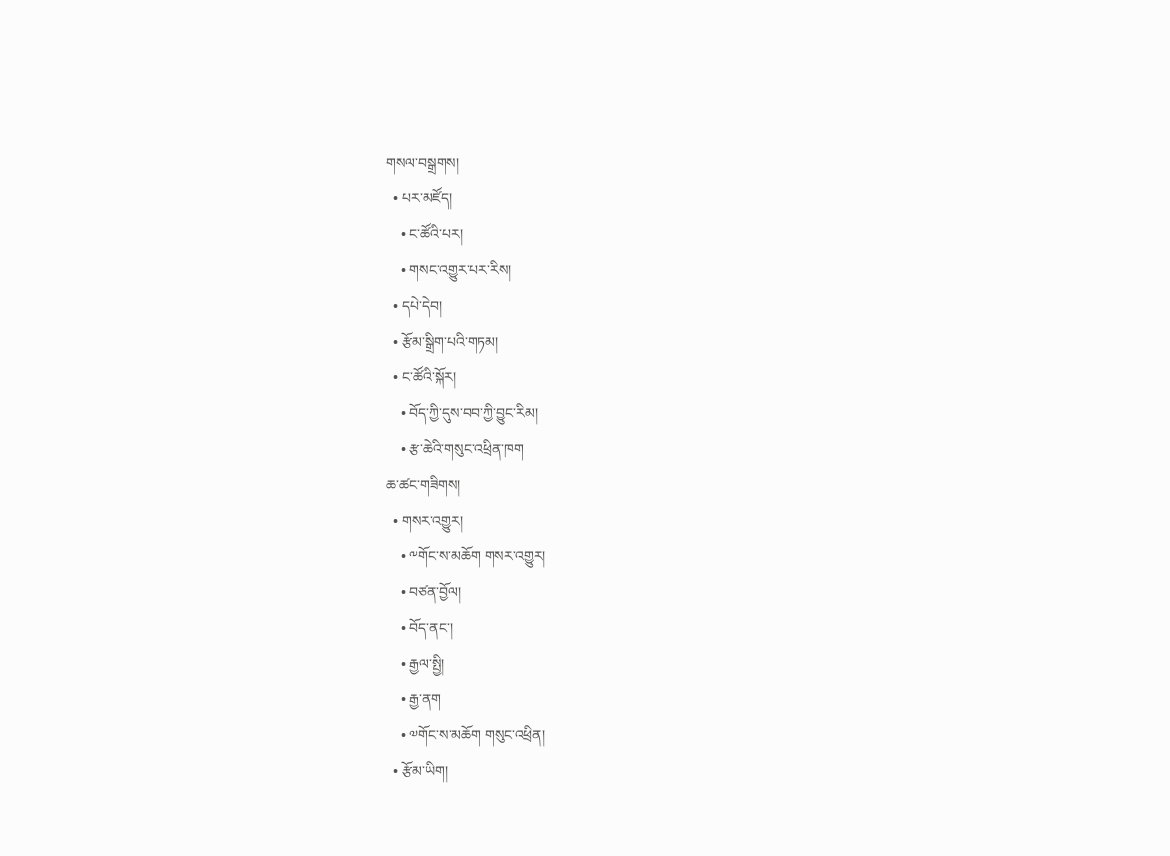གསལ་བསྒྲགས།
  • པར་མཛོད།
    • ང་ཚོའི་པར།
    • གསང་འགྱུར་པར་རིས།
  • དཔེ་དེབ།
  • རྩོམ་སྒྲིག་པའི་གཏམ།
  • ང་ཚོའི་སྐོར།
    • བོད་ཀྱི་དུས་བབ་ཀྱི་བྱུང་རིམ།
    • རྩ་ཆེའི་གསུང་འཕྲིན་ཁག
ཆ་ཚང་གཟིགས།
  • གསར་འགྱུར།
    • ༸གོང་ས་མཆོག གསར་འགྱུར།
    • བཙན་བྱོལ།
    • བོད་ནང་།
    • རྒྱལ་སྤྱི།
    • རྒྱ་ནག
    • ༧གོང་ས་མཆོག གསུང་འཕྲིན།
  • རྩོམ་ཡིག།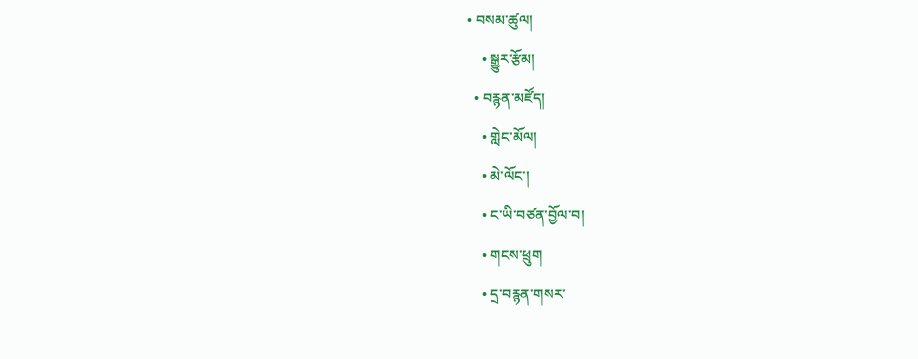• བསམ་ཚུལ།
    • སྒྱུར་རྩོམ།
  • བརྙན་མཛོད།
    • གླེང་མོལ།
    • མེ་ལོང་།
    • ང་ཡི་བཙན་བྱོལ་བ།
    • གངས་ཕྲུག
    • དྲ་བརྙན་གསར་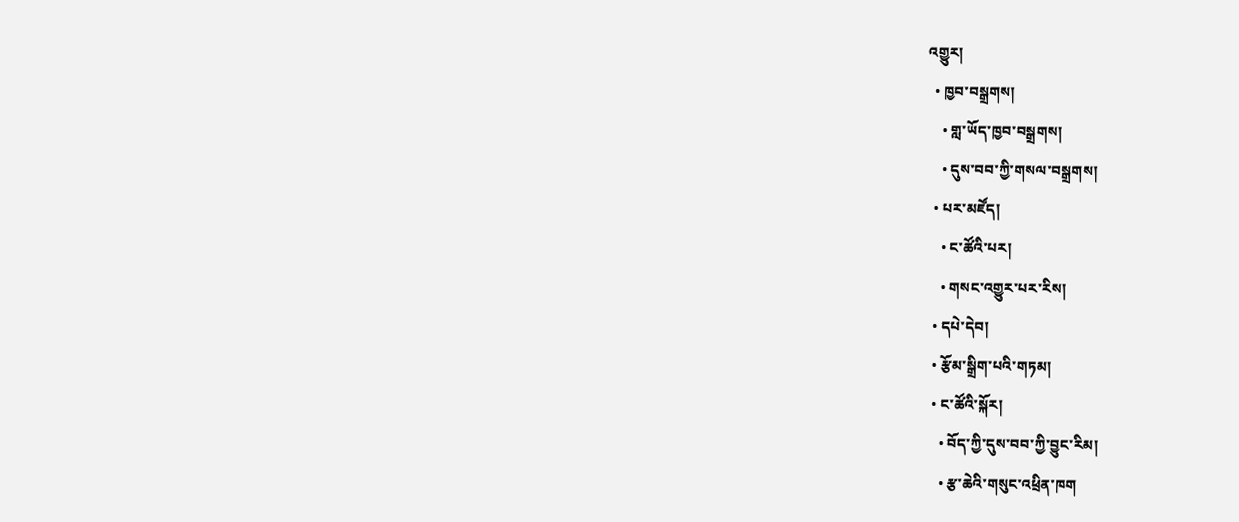འགྱུར།
  • ཁྱབ་བསྒྲགས།
    • གླ་ཡོད་ཁྱབ་བསྒྲགས།
    • དུས་བབ་ཀྱི་གསལ་བསྒྲགས།
  • པར་མཛོད།
    • ང་ཚོའི་པར།
    • གསང་འགྱུར་པར་རིས།
  • དཔེ་དེབ།
  • རྩོམ་སྒྲིག་པའི་གཏམ།
  • ང་ཚོའི་སྐོར།
    • བོད་ཀྱི་དུས་བབ་ཀྱི་བྱུང་རིམ།
    • རྩ་ཆེའི་གསུང་འཕྲིན་ཁག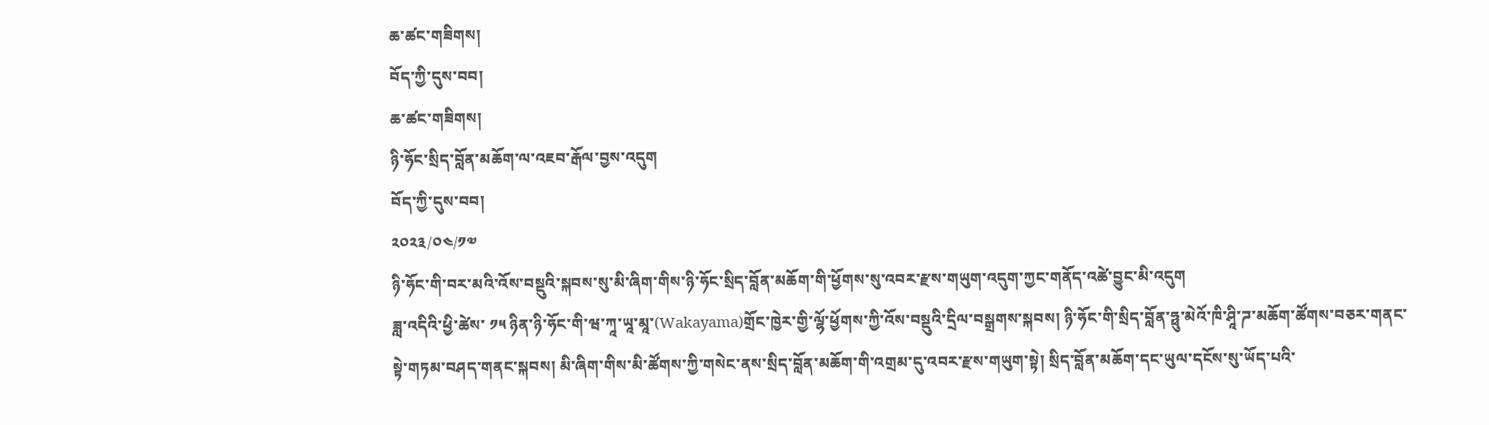ཆ་ཚང་གཟིགས།
བོད་ཀྱི་དུས་བབ།
ཆ་ཚང་གཟིགས།
ཉི་ཧོང་སྲིད་བློན་མཆོག་ལ་འཇབ་རྒོལ་བྱས་འདུག
བོད་ཀྱི་དུས་བབ།
༢༠༢༣/༠༤/༡༧
ཉི་ཧོང་གི་བར་མའི་འོས་བསྡུའི་སྐབས་སུ་མི་ཞིག་གིས་ཉི་ཧོང་སྲིད་བློན་མཆོག་གི་ཕྱོགས་སུ་འབར་རྫས་གཡུག་འདུག་ཀྱང་གནོད་འཚེ་བྱུང་མི་འདུག
ཟླ་འདིའི་ཕྱི་ཚེས་ ༡༥ ཉིན་ཉི་ཧོང་གི་ཝ་ཀཱ་ཡཱ་མཱ་(Wakayama)གྲོང་ཁྱེར་གྱི་ལྷོ་ཕྱོགས་ཀྱི་འོས་བསྡུའི་དྲིལ་བསྒྲགས་སྐབས། ཉི་ཧོང་གི་སྲིད་བློན་ཧྥུ་མེའོ་ཁི་ཤཱི་ཌ་མཆོག་ཚོགས་བཅར་གནང་སྟེ་གཏམ་བཤད་གནང་སྐབས། མི་ཞིག་གིས་མི་ཚོགས་ཀྱི་གསེང་ནས་སྲིད་བློན་མཆོག་གི་འགྲམ་དུ་འབར་རྫས་གཡུག་སྟེ། སྲིད་བློན་མཆོག་དང་ཡུལ་དངོས་སུ་ཡོད་པའི་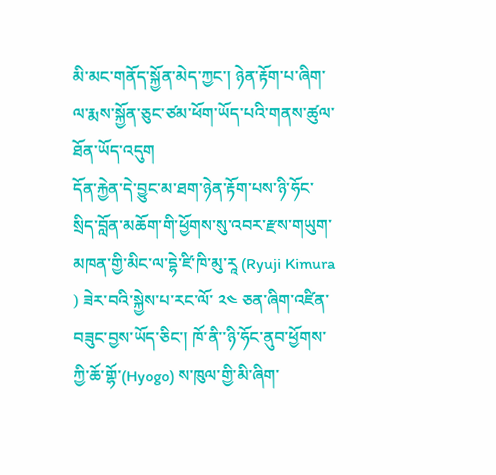མི་མང་གནོད་སྐྱོན་མེད་ཀྱང་། ཉེན་རྟོག་པ་ཞིག་ལ་རྨས་སྐྱོན་ཅུང་ཙམ་ཕོག་ཡོད་པའི་གནས་ཚུལ་ཐོན་ཡོད་འདུག
དོན་རྐྱེན་དེ་བྱུང་མ་ཐག་ཉེན་རྟོག་པས་ཉི་ཧོང་སྲིད་བློན་མཆོག་གི་ཕྱོགས་སུ་འབར་རྫས་གཡུག་མཁན་གྱི་མིང་ལ་དྷེ་ཛི་ཁི་མུ་རཱ (Ryuji Kimura ) ཟེར་བའི་སྐྱེས་པ་རང་ལོ་ ༢༤ ཅན་ཞིག་འཛིན་བཟུང་བྱས་ཡོད་ཅིང་། ཁོ་ནི་་ཉི་ཧོང་ནུབ་ཕྱོགས་ཀྱི་ཆོ་གྷོ་(Hyogo) ས་ཁུལ་གྱི་མི་ཞིག་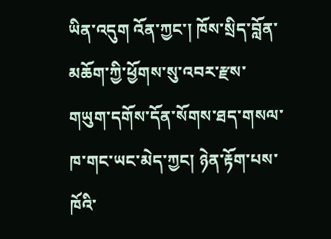ཡིན་འདུག འོན་ཀྱང་། ཁོས་སྲིད་བློན་མཆོག་ཀྱི་ཕྱོགས་སུ་འབར་རྫས་གཡུག་དགོས་དོན་སོགས་ཐད་གསལ་ཁ་གང་ཡང་མེད་ཀྱང། ཉེན་རྟོག་པས་ཁོའི་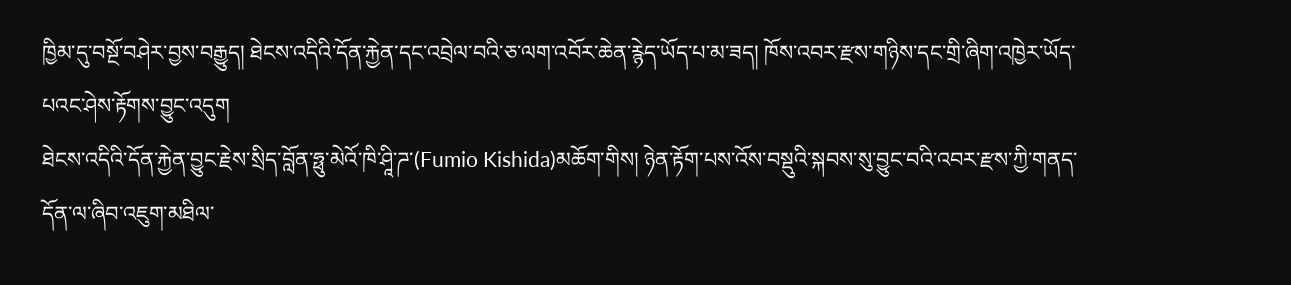ཁྱིམ་དུ་བསྔོ་བཤེར་བྱས་བརྒྱུད། ཐེངས་འདིའི་དོན་རྐྱེན་དང་འབྲེལ་བའི་ཅ་ལག་འབོར་ཆེན་རྙེད་ཡོད་པ་མ་ཟད། ཁོས་འབར་རྫས་གཉིས་དང་གྲི་ཞིག་འཁྱེར་ཡོད་པའང་ཤེས་རྟོགས་བྱུང་འདུག
ཐེངས་འདིའི་དོན་རྐྱེན་བྱུང་རྗེས་སྲིད་བློན་ཧྥུ་མེའོ་ཁི་ཤཱི་ཌ་(Fumio Kishida)མཆོག་གིས། ཉེན་རྟོག་པས་འོས་བསྡུའི་སྐབས་སུ་བྱུང་བའི་འབར་རྫས་ཀྱི་གནད་དོན་ལ་ཞིབ་འཇུག་མཐིལ་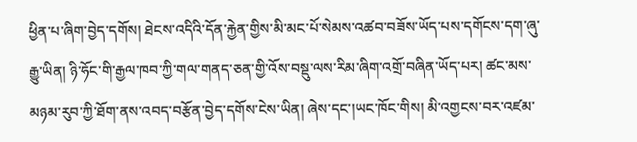ཕྱིན་པ་ཞིག་བྱེད་དགོས། ཐེངས་འདིའི་དོན་རྐྱེན་གྱིས་མི་མང་པོ་སེམས་འཚབ་བཟོས་ཡོད་པས་དགོངས་དག་ཞུ་རྒྱུ་ཡིན། ཉི་ཧོང་གི་རྒྱལ་ཁབ་ཀྱི་གལ་གནད་ཅན་གྱི་འོས་བསྡུ་ལས་རིམ་ཞིག་འགྲོ་བཞིན་ཡོད་པར། ཚང་མས་མཉམ་རུབ་ཀྱི་ཐོག་ནས་འབད་བརྩོན་བྱེད་དགོས་ངེས་ཡིན། ཞེས་དང་།ཡང་ཁོང་གིས། མི་འགྱངས་བར་འཛམ་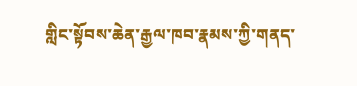གླིང་སྟོབས་ཆེན་རྒྱལ་ཁབ་རྣམས་ཀྱི་གནད་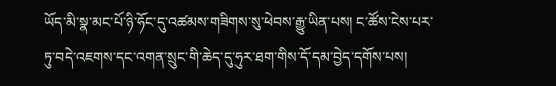ཡོད་མི་སྣ་མང་པོ་ཉི་ཧོང་དུ་འཚམས་གཟིགས་སུ་ཕེབས་རྒྱུ་ཡིན་པས། ང་ཚོས་ངེས་པར་ཏུ་བདེ་འཇགས་དང་འགན་སྲུང་གི་ཆེད་དུ་ཧུར་ཐག་གིས་དོ་དམ་བྱེད་དགོས་པས།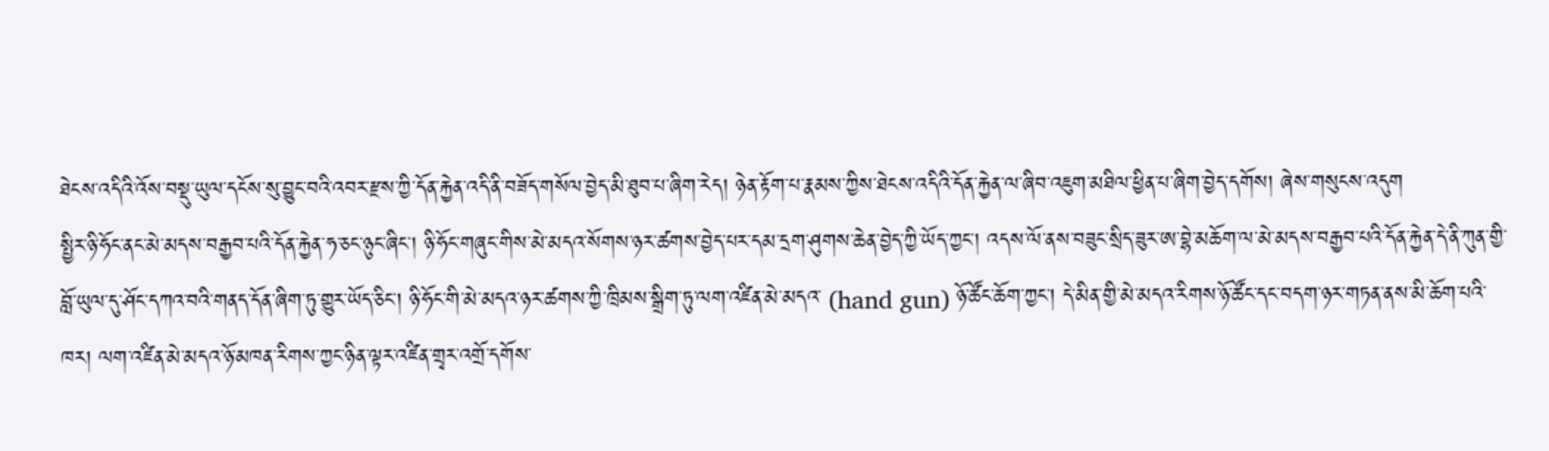ཐེངས་འདིའི་འོས་བསྡུ་ཡུལ་དངོས་སུ་བྱུང་བའི་འབར་རྫས་ཀྱི་དོན་རྐྱེན་འདི་ནི་བཟོད་གསོལ་བྱེད་མི་ཐུབ་པ་ཞིག་རེད། ཉེན་རྟོག་པ་རྣམས་ཀྱིས་ཐེངས་འདིའི་དོན་རྐྱེན་ལ་ཞིབ་འཇུག་མཐིལ་ཕྱིན་པ་ཞིག་བྱེད་དགོས། ཞེས་གསུངས་འདུག
སྤྱིར་ཉི་ཧོང་ནང་མེ་མདས་བརྒྱབ་པའི་དོན་རྐྱེན་ཧ་ཅང་ཉུང་ཞིང་། ཉི་ཧོང་གཞུང་གིས་མེ་མདའ་སོགས་ཉར་ཚགས་བྱེད་པར་དམ་དྲག་ཤུགས་ཆེན་བྱེད་ཀྱི་ཡོད་ཀྱང་། འདས་ལོ་ནས་བཟུང་སྲིད་ཟུར་ཨ་བྷེ་མཆོག་ལ་མེ་མདས་བརྒྱབ་པའི་དོན་རྐྱེན་དེ་ནི་ཀུན་གྱི་བློ་ཡུལ་དུ་ཤོང་དཀའ་བའི་གནད་དོན་ཞིག་ཏུ་གྱུར་ཡོད་ཅིང་། ཉི་ཧོང་གི་མེ་མདའ་ཉར་ཚགས་ཀྱི་ཁྲིམས་སྒྲིག་ཏུ་ལག་འཛིན་མེ་མདའ་ (hand gun) ཉོ་ཚོང་ཆོག་ཀྱང་། དེ་མིན་གྱི་མེ་མདའ་རིགས་ཉོ་ཚོང་དང་བདག་ཉར་གཏན་ནས་མི་ཆོག་པའི་ཁར། ལག་འཛིན་མེ་མདའ་ཉོ་མཁན་རིགས་ཀྱང་ཉིན་ལྟར་འཛིན་གྲྭར་འགྲོ་དགོས་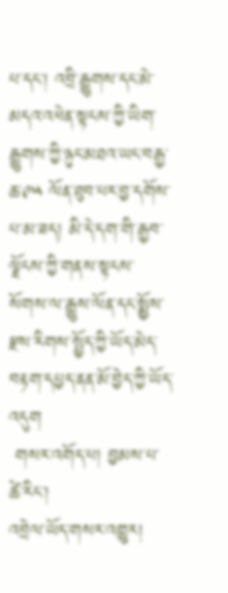པ་དང་། འབྲི་རྒྱུགས་དང་མེ་མདའ་འཕེན་སྟངས་ཀྱི་ཡིག་རྒྱུགས་ཀྱི་ཉུང་མཐའ་ཡང་བརྒྱ་ཆ་༩༥ ལོན་ཐུབ་པར་བྱ་དགོས་པ་མ་ཟད། མི་དེ་དག་གི་རྒྱབ་ལྗོངས་ཀྱི་གནས་སྟངས་སོགས་ལ་རྒྱུས་ལོན་དང་སྨྱོས་རྫས་རིགས་སྤྱོད་ཀྱི་ཡོད་མེད་བརྟག་དཔྱད་ནན་མོ་བྱེད་ཀྱི་ཡོད་འདུག
 གསར་འགོད་པ། བྱམས་པ་ཚེ་རིང་།
འབྲེལ་ཡོད་གསར་འགྱུར།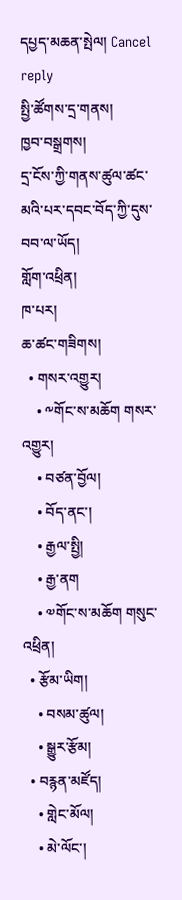དཔྱད་མཆན་སྤེལ། Cancel reply
སྤྱི་ཚོགས་དྲ་གནས།
ཁྱབ་བསྒྲགས།
དྲ་ངོས་ཀྱི་གནས་ཚུལ་ཚང་མའི་པར་དབང་བོད་ཀྱི་དུས་བབ་ལ་ཡོད།
གློག་འཕྲིན།
ཁ་པར།
ཆ་ཚང་གཟིགས།
  • གསར་འགྱུར།
    • ༸གོང་ས་མཆོག གསར་འགྱུར།
    • བཙན་བྱོལ།
    • བོད་ནང་།
    • རྒྱལ་སྤྱི།
    • རྒྱ་ནག
    • ༧གོང་ས་མཆོག གསུང་འཕྲིན།
  • རྩོམ་ཡིག།
    • བསམ་ཚུལ།
    • སྒྱུར་རྩོམ།
  • བརྙན་མཛོད།
    • གླེང་མོལ།
    • མེ་ལོང་།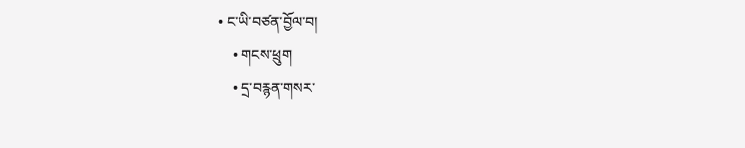• ང་ཡི་བཙན་བྱོལ་བ།
    • གངས་ཕྲུག
    • དྲ་བརྙན་གསར་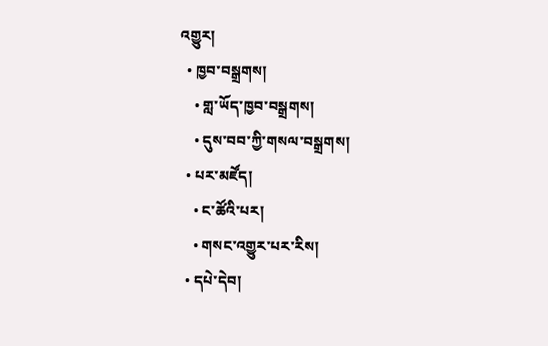འགྱུར།
  • ཁྱབ་བསྒྲགས།
    • གླ་ཡོད་ཁྱབ་བསྒྲགས།
    • དུས་བབ་ཀྱི་གསལ་བསྒྲགས།
  • པར་མཛོད།
    • ང་ཚོའི་པར།
    • གསང་འགྱུར་པར་རིས།
  • དཔེ་དེབ།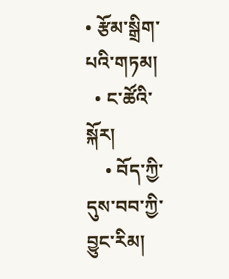• རྩོམ་སྒྲིག་པའི་གཏམ།
  • ང་ཚོའི་སྐོར།
    • བོད་ཀྱི་དུས་བབ་ཀྱི་བྱུང་རིམ།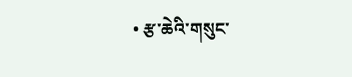• རྩ་ཆེའི་གསུང་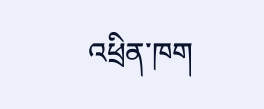འཕྲིན་ཁག